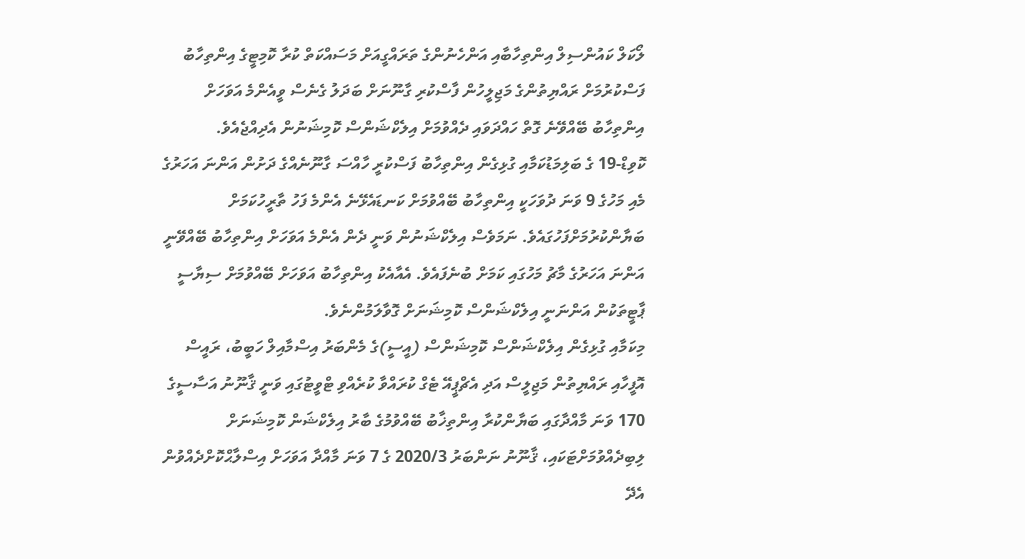ލޯކަލް ކައުންސިލް އިންތިހާބާއި އަންހެނުންގެ ތަރައްގީއަށް މަސައްކަތް ކުރާ ކޮމިޓީގެ އިންތިހާބު ފަސްކުރުމަށް ރައްޔިތުންގެ މަޖިލީހުން ފާސްކުރި ގާނޫނަށް ބަދަލު ގެނެސް ވީއެންމެ އަވަހަށް އިންތިހާބު ބޭއްވޭނެ ގޮތް ހައްދަވައި ދެއްވުމަށް އިލެކްޝަންސް ކޮމިޝަނުން އެދިއްޖެއެވެ.
ކޮވިޑް-19 ގެ ބަލިމަޑުކަމާއި ގުޅިގެން އިންތިހާބު ފަސްކުރީ ހާއްސަ ގާނޫނެއްގެ ދަށުން އަންނަ އަހަރުގެ މެއި މަހުގެ 9 ވަނަ ދުވަހަކީ އިންތިހާބު ބޭއްވުމަށް ކަނޑައެޅޭނެ އެންމެ ފަހު ތާރީހުކަމަށް ބަޔާންކުރުމަށްފަހުގައެވެ. ނަމަވެސް އިލެކްޝަނުން ވަނީ ދެން އެންމެ އަވަހަށް އިންތިހާބު ބޭއްވޭނީ އަންނަ އަހަރުގެ މާޗު މަހުގައި ކަމަށް ބުނެފައެވެ. އެއާއެކު އިންތިހާބު އަވަހަށް ބޭއްވުމަށް ސިޔާސީ ޕާޓީތަކުން އަންނަނީ އިލެކްޝަންސް ކޮމިޝަނަށް ގޮވާލަމުންނެވެ.
މިކަމާއި ގުޅިގެން އިލެކްޝަންސް ކޮމިޝަންސް (އީސީ)ގެ މެންބަރު އިސްމާއިލް ހަބީބު، ރައީސް އޮފީހާއި ރައްޔިތުން މަޖިލީސް އަދި އެޗްޕީއޭ ޓެގް ކުރައްވާ ކުރެއްވި ޓްވީޓުގައި ވަނީ ޤާނޫނު އަސާސީގެ 170 ވަނަ މާއްދާގައި ބަޔާންކުރާ އިންތިޚާބު ބޭއްވުމުގެ ބާރު އިލެކްޝަން ކޮމިޝަނަށް ލިބިދެއްވުމަށްޓަކައި، ޤާނޫނު ނަންބަރު 2020/3 ގެ 7 ވަނަ މާއްދާ އަވަހަށް އިސްލާޙްކޮށްދެއްވުން އެދޭ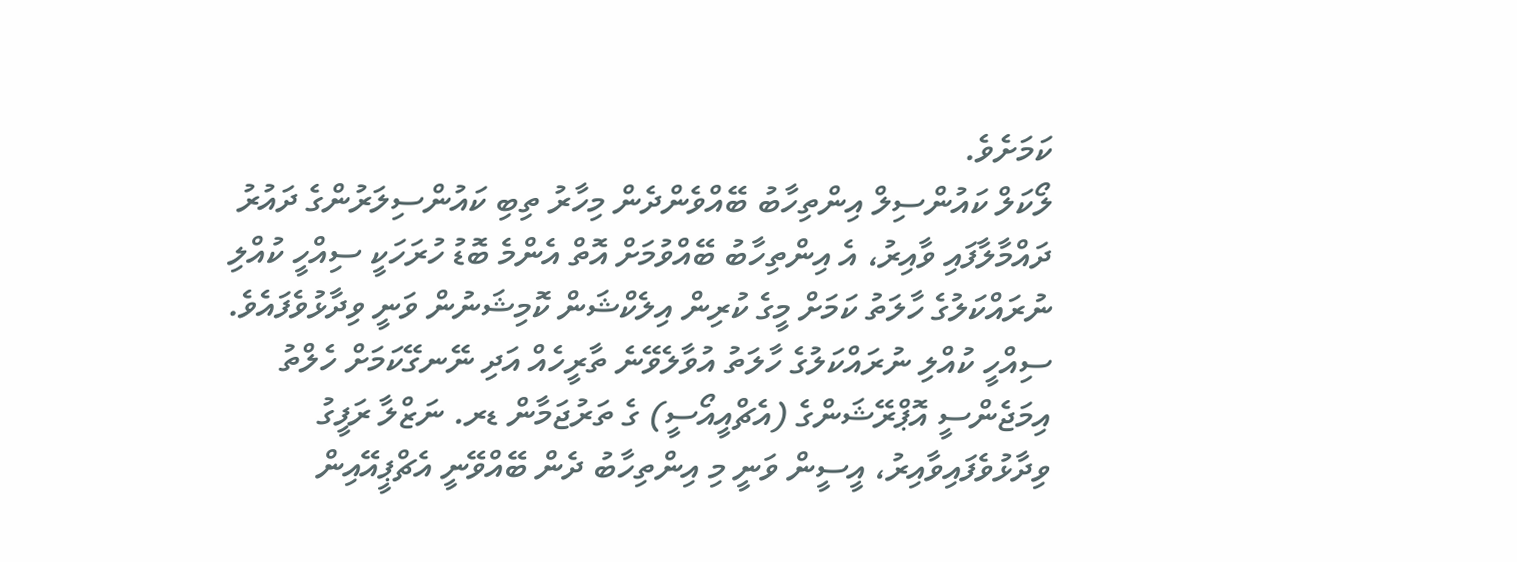ކަމަށެވެ.
ލޯކަލް ކައުންސިލް އިންތިހާބު ބޭއްވެންދެން މިހާރު ތިބި ކައުންސިލަރުންގެ ދައުރު ދައްމާލާފައި ވާއިރު، އެ އިންތިހާބު ބޭއްވުމަށް އޮތް އެންމެ ބޮޑު ހުރަހަކީ ސިއްހީ ކުއްލި ނުރައްކަލުގެ ހާލަތު ކަމަށް މީގެ ކުރިން އިލެކްޝަން ކޮމިޝަނުން ވަނީ ވިދާޅުވެފައެވެ.
ސިއްހީ ކުއްލި ނުރައްކަލުގެ ހާލަތު އުވާލެވޭނެ ތާރީހެއް އަދި ނޭނގޭކަމަށް ހެލްތު އިމަޖެންސީ އޮޕްރޭޝަންގެ (އެޗްއީއޯސީ) ގެ ތަރުޖަމާން ޑރ. ނަޒްލާ ރަފީގު ވިދާޅުވެފައިވާއިރު، އީސީން ވަނީ މި އިންތިހާބު ދެން ބޭއްވޭނީ އެޗްޕީއޭއިން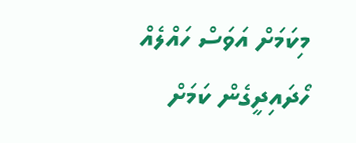މިކަމަށް އަވަސް ހައްލެއް ހޯދައިދީގެން ކަމަށް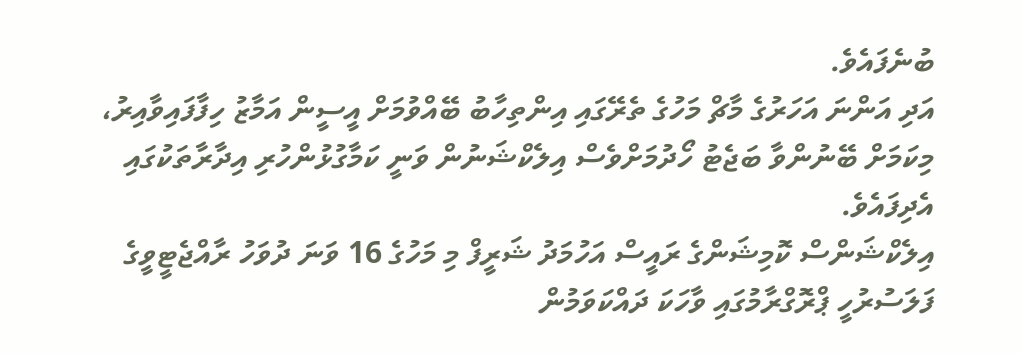ބުނެފައެވެ.
އަދި އަންނަ އަހަރުގެ މާޗް މަހުގެ ތެރޭގައި އިންތިހާބު ބޭއްވުމަށް އީސީން އަމާޒު ހިފާފައިވާއިރު، މިކަމަށް ބޭނުންވާ ބަޖެޓު ހޯދުމަށްވެސް އިލެކްޝަނުން ވަނީ ކަމާގުޅުންހުރި އިދާރާތަކުގައި އެދިފައެވެ.
އިލެކްޝަންސް ކޮމިޝަންގެ ރައީސް އަހުމަދު ޝަރީފް މި މަހުގެ 16 ވަނަ ދުވަހު ރާއްޖެޓީވީގެ ފަލަސުރުހީ ޕްރޮގްރާމުގައި ވާހަކަ ދައްކަވަމުން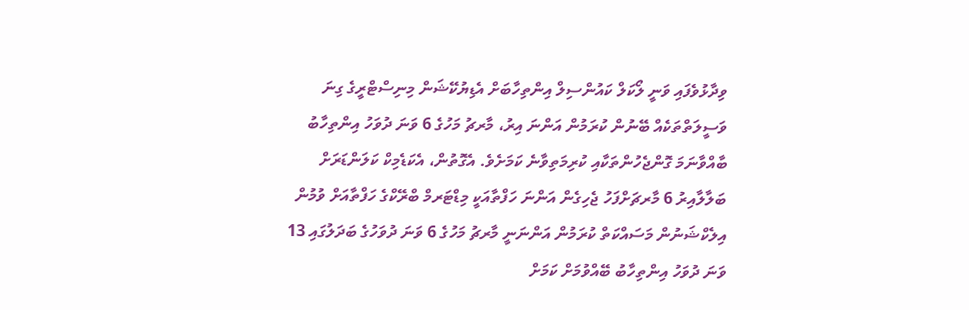ވިދާޅުވެފައި ވަނީ ލޯކަލް ކައުންސިލް އިންތިހާބަށް އެޑިޔުކޭޝަން މިނިސްޓްރީގެ ގިނަ ވަސީލަތްތަކެއް ބޭނުން ކުރަމުން އަންނަ އިރު، މާރޗު މަހުގެ 6 ވަނަ ދުވަހު އިންތިހާބު ބާއްވާނަމަ ގޮންޖެހުންތަކާއި ކުރިމަތިވާނެ ކަމަށެވެ. އެގޮތުން، އެކަޑެމިކް ކަލަންޑަރަށް ބަލާލާއިރު 6 މާރޗަށްފަހު ޖެހިގެން އަންނަ ހަފްތާއަކީ މިޑްޓަރމް ބްރޭކްގެ ހަފްތާއަށް ވުމުން އިލެކްޝަނުން މަސައްކަތް ކުރަމުން އަންނަނީ މާރޗު މަހުގެ 6 ވަނަ ދުވަހުގެ ބަދަލުގައި 13 ވަނަ ދުވަހު އިންތިހާބު ބޭއްވުމަށް ކަމަށް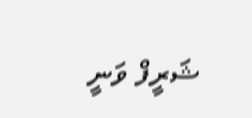ޝަރީފް ވަނީ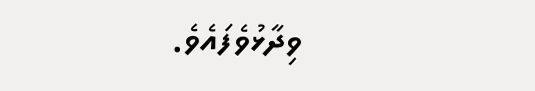ވިދާޅުވެފައެވެ.